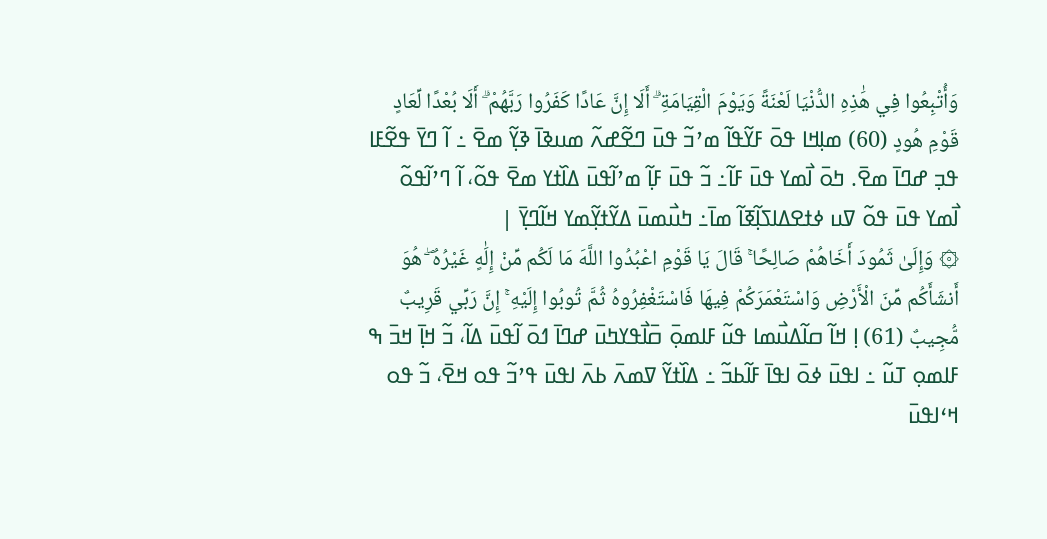وَأُتْبِعُوا فِي هَٰذِهِ الدُّنْيَا لَعْنَةً وَيَوْمَ الْقِيَامَةِ ۗ أَلَا إِنَّ عَادًا كَفَرُوا رَبَّهُمْ ۗ أَلَا بُعْدًا لِّعَادٍ قَوْمِ هُودٍ (60) ߘߊ߲ߞߊ ߟߋ߫ ߓߌ߬ߟߊ߬ ߘߴߏ߬ ߟߎ߫ ߣߐ߬ߝߍ߬ ߘߎߢߊ߫ ߢߌ߲߬ ߘߐ߫ ߸ ߊ߬ ߣߌ߫ ߟߐ߬ߓߊ ߟߏ߲ ߝߣߊ߫ ߘߐ߫. ߤߋ߫ ߊ߯ߘߌ ߟߎ߫ ߓߊ߬߸ ߏ߬ ߟߎ߫ ߓߊ߲߬ ߘߴߊ߬ߟߎ߫ ߡߊ߰ߙߌ ߘߐ߫ ߟߋ߬، ߊ߬ ߣߴߊ߬ߟߋ߬ ߊ߯ߘߌ ߟߎ߫ ߟߋ߬ ߜߎ ߦߙߐߡߊߖߊ߲߬ߧߊ߬ ߘߊ߫߸ ߤߎ߯ߘߎ߫ ߡߌ߬ߙߌ߲߬ߘߌ ߞߊ߬ߣߌ߲߫ |
۞ وَإِلَىٰ ثَمُودَ أَخَاهُمْ صَالِحًا ۚ قَالَ يَا قَوْمِ اعْبُدُوا اللَّهَ مَا لَكُم مِّنْ إِلَٰهٍ غَيْرُهُ ۖ هُوَ أَنشَأَكُم مِّنَ الْأَرْضِ وَاسْتَعْمَرَكُمْ فِيهَا فَاسْتَغْفِرُوهُ ثُمَّ تُوبُوا إِلَيْهِ ۚ إِنَّ رَبِّي قَرِيبٌ مُّجِيبٌ (61) ߊ߲ ߞߊ߬ ߛߊ߬ߡߎ߯ߘߊ ߟߎ߬ ߓߊߘߋ߲߫ ߛ߫ߊ߯ߟߌߤߎ߫ ߝߣߊ߫ ߗߋ߫ ߊ߬ߟߎ߫ ߡߊ߬، ߏ߬ ߞߊ߲߫ ߞߏ߫ ߒ ߓߊߘߋ߲ ߠߎ߬ ߸ ߊߟߎ߫ ߦߋ߫ ߊߟߊ߫ ߓߊ߬ߕߏ߬ ߸ ߡߊ߰ߙߌ߬ ߜߘߍ߫ ߕߍ߫ ߊߟߎ߫ ߟߴߏ߬ ߟߋ ߞߐ߫، ߏ߬ ߟߋ ߞߵߊߟߎ߫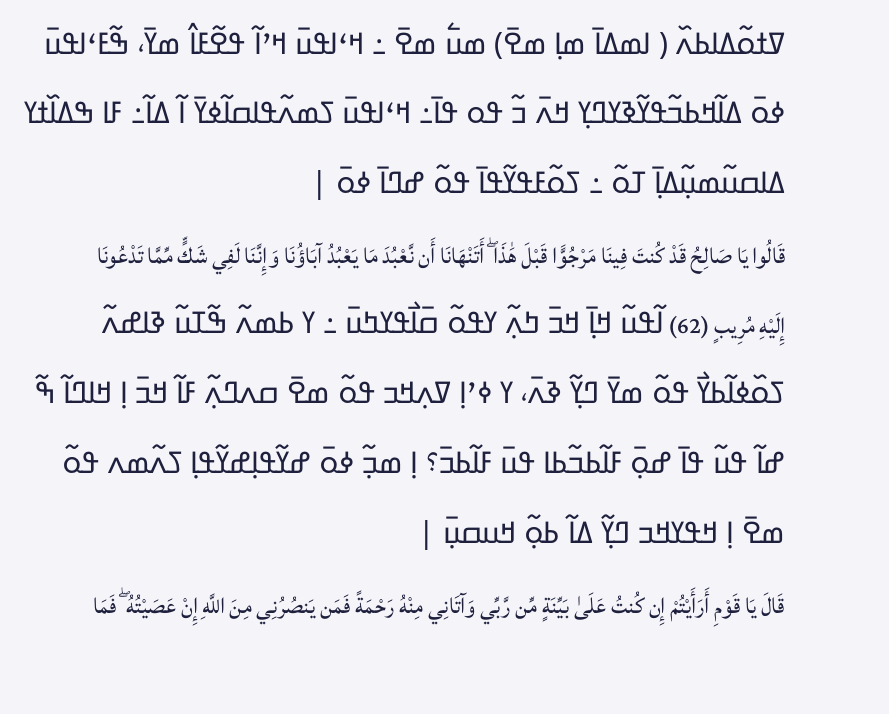ߜߙߋ߬ߡߊߕߍ߰ ( ߊߘߡߊ߫ ߘߊ߲ ߘߐ߫) ߘߎ߱ ߘߐ߫ ߸ ߞߵߊߟߎ߫ ߞߴߊ߬ ߟߐ߬ߓߊ߮ ߘߌ߫، ߒ߬ߓߵߊߟߎ߫ ߦߋ߫ ߡߊ߬ߞߕߏ߬ߟߌ߬ߢߌߣߌ߲ ߞߍ߫ ߏ߬ ߟߋ ߟߊ߫߸ ߞߵߊߟߎ߫ ߖߘߍ߬ߟߊߛߊ߬ߦߌ߫ ߊ߬ ߡߊ߬߸ ߓߊ ߒߡߊ߰ߙߌ ߡߊߛߎ߬ߘߎ߲߬ߡߊ߲߫ ߠߋ߬ ߸ ߖߋ߬ߓߟߌ߬ߟߊ߫ ߟߋ߬ ߝߣߊ߫ ߦߋ߫ |
قَالُوا يَا صَالِحُ قَدْ كُنتَ فِينَا مَرْجُوًّا قَبْلَ هَٰذَا ۖ أَتَنْهَانَا أَن نَّعْبُدَ مَا يَعْبُدُ آبَاؤُنَا وَإِنَّنَا لَفِي شَكٍّ مِّمَّا تَدْعُونَا إِلَيْهِ مُرِيبٍ (62) ߊ߬ߟߎ߬ ߞߊ߲߫ ߞߏ߫ ߤߍ߲߬ ߌߟߋ߬ ߛ߫ߊ߯ߟߌߤߎ߫ ߸ ߌ ߕߘߍ߬ ߒ߬ߠߎ߬ ߢߊߝߍ߬ ߖߋ߰ߦߊ߬ߕߌ߯ ߟߋ߬ ߘߌ߫ ߣߌ߲߬ ߢߍ߫، ߌ ߦߴߊ߲ ߜߍ߲ߞߏ ߟߋ߬ ߘߐ߫ ߛߍߣߍ߲߬ ߓߊ߬ ߞߏ߫ ߊ߲ ߞߊߣߊ߬ ߒ߬ ߝߊ߬ ߟߎ߬ ߟߊ߫ ߝߋ߲߫ ߓߊ߬ߕߏ߬ߕߊ ߟߎ߫ ߓߊ߬ߕߏ߫؟ ߊ߲ ߘߏ߲߬ ߦߋ߫ ߝߌ߬ߟߊ߲ߝߌ߬ߟߊ߲ ߖߍ߬ߘߍ ߟߋ߬ ߘߐ߫ ߊ߲ ߞߟߌߞߏ ߣߌ߲߬ ߡߊ߬ ߕߋ߲߬ ߞߎߛߎ߲߫ |
قَالَ يَا قَوْمِ أَرَأَيْتُمْ إِن كُنتُ عَلَىٰ بَيِّنَةٍ مِّن رَّبِّي وَآتَانِي مِنْهُ رَحْمَةً فَمَن يَنصُرُنِي مِنَ اللَّهِ إِنْ عَصَيْتُهُ ۖ فَمَا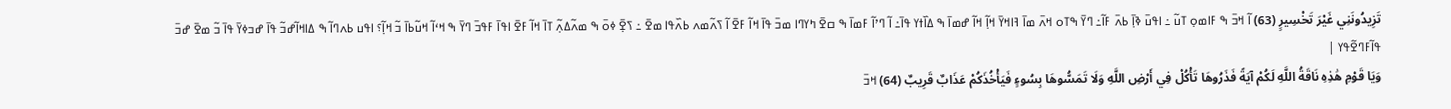تَزِيدُونَنِي غَيْرَ تَخْسِيرٍ (63) ߊ߬ ߞߏ߫ ߒ ߓߊߘߋ߲ ߠߎ߬ ߸ ߊߟߎ߫ ߢߊ߲߫ ߕߍ߫ ߓߊ߬߸ ߣߌ߫ ߒߠߋ ߞߍ߫ ߘߊ߫ ߔߊߞߌ߫ ߞߊ߲߬ ߞߊ߬ ߝߘߊ߫ ߒ ߡߊ߰ߙߌ ߟߊ߫߸ ߊ߬ ߣߴߊ߬ ߓߘߊ߫ ߒ ߛߐ߫ ߤߌߣߊ ߘߏ߫ ߟߊ߫ ߞߊ߬ ߓߐ߫ ߊ߬ ߖߍ߬ߘߍ ߕߍ߰ߟߊ ߘߐ߫ ߸ ߖߐ߲߫ ߦߋ߫ ߒ ߘߍ߬ߡߍ߲߬ ߠߊ߫ ߞߊ߬ ߓߐ߫ ߊߟߊ߫ ߓߟߏ߫ ߣߌ߫ ߒ ߞߵߊ߬ ߞߎ߬ߕߊ߫ ߏ߬ ߞߊ߲߬؟ ߊߟߎ ߕߍߣߊ߬ ߒ ߡߊߞߊ߬ߝߏ߬ ߟߊ߫ ߝߏߦߌ߫ ߟߊ߫ ߏ߬ ߘߐ߫ ߝߏ߫ ߟߊ߬ߓߣߐ߬ߟߌ |
وَيَا قَوْمِ هَٰذِهِ نَاقَةُ اللَّهِ لَكُمْ آيَةً فَذَرُوهَا تَأْكُلْ فِي أَرْضِ اللَّهِ وَلَا تَمَسُّوهَا بِسُوءٍ فَيَأْخُذَكُمْ عَذَابٌ قَرِيبٌ (64) ߞߏ߫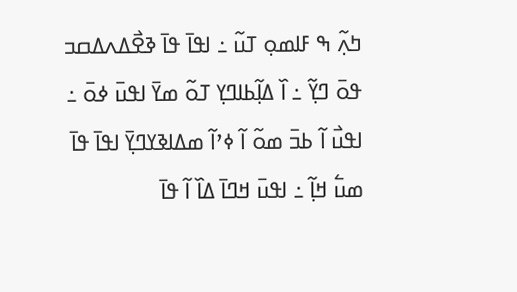ߤߍ߲߬ ߒ ߓߊߘߋ߲ ߠߎ߬ ߸ ߊߟߊ߫ ߟߊ߫ ߢߐ߯ߡߍߡߛߏ ߟߋ߫ ߣߌ߲߬ ߸ ߊ߰ ߡߊ߲߬ߕߊߣߌ߲ ߠߋ߬ ߘߌ߫ ߊߟߎ߫ ߦߋ߫ ߸ ߊߟߎ߯ ߊ߬ ߕߏ߫ ߘߋ߬ ߊ߬ ߦߴߊ߬ ߘߡߊߢߌߣߌ߲߫ ߊߟߊ߫ ߟߊ߫ ߘߎ߱ ߞߊ߲߬ ߸ ߊߟߎ߫ ߞߣߊ߫ ߡߊ߰ ߊ߬ ߟߊ߫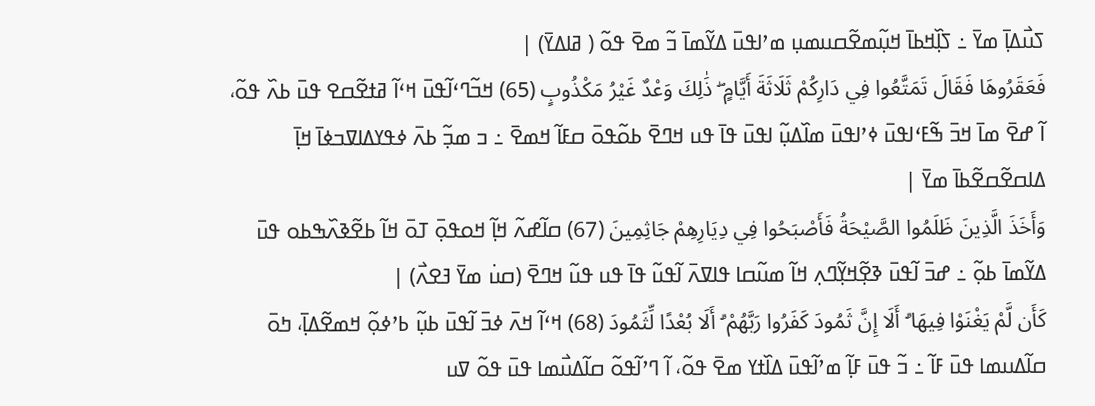ߖߎ߯ߡߊ߲߫ ߘߌ߫ ߸ ߖߊ߲߰ߞߕߊ߫ ߞߎ߲߬ߘߐ߬ߛߎߘߎ߲ ߘߴߊߟߎ߫ ߡߌ߬ߘߊ߫ ߏ߬ ߘߐ߫ ߟߋ߬ ( ߥߊߡߌ߫) |
فَعَقَرُوهَا فَقَالَ تَمَتَّعُوا فِي دَارِكُمْ ثَلَاثَةَ أَيَّامٍ ۖ ذَٰلِكَ وَعْدٌ غَيْرُ مَكْذُوبٍ (65) ߞߏ߬ߣߵߊ߬ߟߎ߫ ߞߵߊ߬ ߥߙߐ߬ߛߐ ߟߎ߫ ߕߍ߰ ߟߋ߬، ߊ߬ ߝߐ߫ ߘߊ߫ ߞߏ߫ ߒ߬ߓߵߊߟߎ߫ ߦߴߊߟߎ߫ ߘߊ߰ߡߎ߲߬ ߊߟߎ߫ ߟߊ߫ ߟߎ ߞߣߐ߫ ߕߋ߬ߟߋ߫ ߛߓߊ߬ ߞߘߐ߫ ߸ ߏ ߘߏ߲߬ ߕߍ߫ ߦߟߌߡߊߜߏߦߊ߫ ߞߊ߲߫ ߡߊߛߐ߬ߛߐ߬ߕߊ߫ ߘߌ߫ |
وَأَخَذَ الَّذِينَ ظَلَمُوا الصَّيْحَةُ فَأَصْبَحُوا فِي دِيَارِهِمْ جَاثِمِينَ (67) ߛߊ߬ߝߍ߬ ߞߊ߲߬ ߞߋߟߋ߲߫ ߠߋ߫ ߞߊ߬ ߕߐ߬ߢߍ߰ߒߕߋ ߟߎ߫ ߡߌ߬ߘߊ߫ ߕߋ߲߬ ߸ ߝߏ߫ ߊ߬ߟߎ߫ ߢߐ߲߬ߞߌ߲߬ߣߍ߲ ߞߊ߬ ߘߎ߬ߛߊ ߟߊߜߍ߫ ߊ߬ߟߎ߬ ߟߊ߫ ߟߎ ߟߎ߬ ߞߣߐ߫ (ߛߎ߭ ߘߌ߫ ߔߐߍ߯) |
كَأَن لَّمْ يَغْنَوْا فِيهَا ۗ أَلَا إِنَّ ثَمُودَ كَفَرُوا رَبَّهُمْ ۗ أَلَا بُعْدًا لِّثَمُودَ (68) ߞߵߊ߬ ߞߍ߫ ߦߏ߫ ߊ߬ߟߎ߫ ߕߎ߲߬ ߕߴߦߋ߲߬ ߞߘߐ߬ߡߊ߲߫، ߤߋ߫ ߛߊ߬ߡߎߘߊ ߟߎ߫ ߓߊ߬ ߸ ߏ߬ ߟߎ߫ ߓߊ߲߬ ߘߴߊ߬ߟߎ߫ ߡߊ߰ߙߌ ߘߐ߫ ߟߋ߬، ߊ߬ ߣߴߊ߬ߟߋ߬ ߛߊ߬ߡߎ߯ߘߊ ߟߎ߫ ߟߋ߬ ߜߎ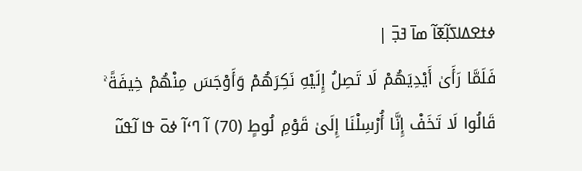ߦߙߐߡߊߖߊ߲߬ߧߊ߬ ߘߊ߫ ߔߏ߲߫ |
فَلَمَّا رَأَىٰ أَيْدِيَهُمْ لَا تَصِلُ إِلَيْهِ نَكِرَهُمْ وَأَوْجَسَ مِنْهُمْ خِيفَةً ۚ قَالُوا لَا تَخَفْ إِنَّا أُرْسِلْنَا إِلَىٰ قَوْمِ لُوطٍ (70) ߊ߬ ߣߵߊ߬ ߦߋ߫ ߟߊ ߊ߬ߟߎ߬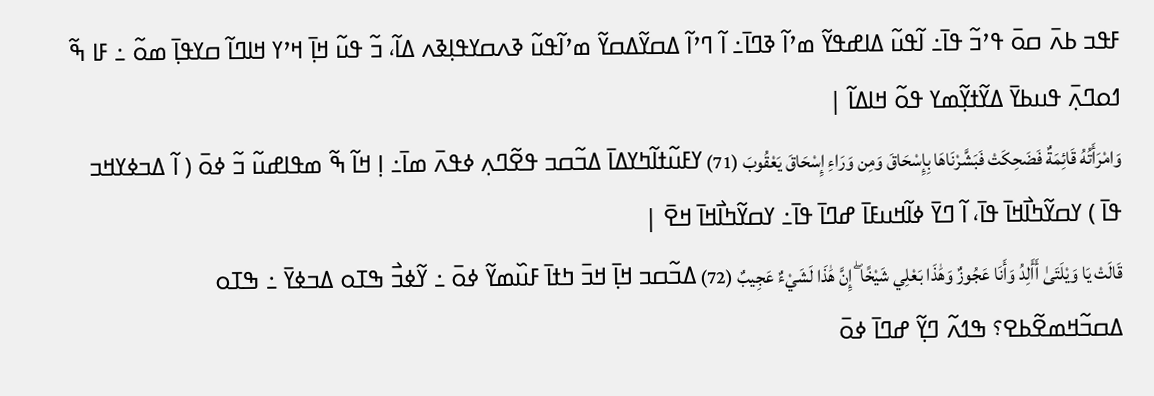ߓߟߏ ߕߍ߫ ߛߋ߫ ߟߴߏ߬ ߟߊ߫߸ ߊ߬ߟߎ߬ ߡߊߝߟߌ߬ ߘߴߊ߬ ߢߣߊ߫߸ ߊ߬ ߣߴߊ߬ ߡߛߌ߬ߡߛߌ߬ ߘߴߊ߬ߟߎ߬ ߢߍߛߌߟߊ߲ߢߍ ߡߊ߬، ߏ߬ ߟߎ߬ ߞߊ߲߫ ߞߴߌ ߞߊߣߊ߬ ߛߌߟߊ߲߫ ߘߋ߬ ߸ ߓߊ ߒ߬ ߗߋߣߍ߲߫ ߟߎߕߌ߫ ߡߌ߬ߙߌ߲߬ߘߌ ߟߋ߬ ߞߊߡߊ߬ |
وَامْرَأَتُهُ قَائِمَةٌ فَضَحِكَتْ فَبَشَّرْنَاهَا بِإِسْحَاقَ وَمِن وَرَاءِ إِسْحَاقَ يَعْقُوبَ (71) ߌߓߎ߬ߙߊ߬ߤߌߡߊ߫ ߡߏ߬ߛߏ ߟߐ߬ߣߍ߲ ߦߟߍ߫ ߘߊ߫߸ ߊ߲ ߞߊ߬ ߒ߬ ߘߟߊߝߎ߬ ߏ߬ ߦߋ߫ ( ߊ߬ ߡߏߦߌߞߏ ߟߊ߫ ) ߌߛߌ߬ߤߊ߯ߞߊ߫ ߟߊ߫، ߊ߬ ߣߌ߫ ߦߊ߬ߞߎߓߊ߫ ߝߣߊ߫ ߟߊ߫߸ ߌߛߌ߬ߤߊ߯ߞߊ߫ ߞߐ߫ |
قَالَتْ يَا وَيْلَتَىٰ أَأَلِدُ وَأَنَا عَجُوزٌ وَهَٰذَا بَعْلِي شَيْخًا ۖ إِنَّ هَٰذَا لَشَيْءٌ عَجِيبٌ (72) ߡߏ߬ߛߏ ߞߊ߲߫ ߞߏ߫ ߤߙߊ߫ ߓߎ߰ߘߌ߬ ߦߋ߫ ߸ ߌ߬ߦߏ߯ ߒߠߋ ߡߏߦߌ߫ ߸ ߒߠߋ ߡߛߏ߬ߞߘߐ߬ߕߐ؟ ߒߗߍ߬ ߣߌ߲߬ ߝߣߊ߫ ߦߋ߫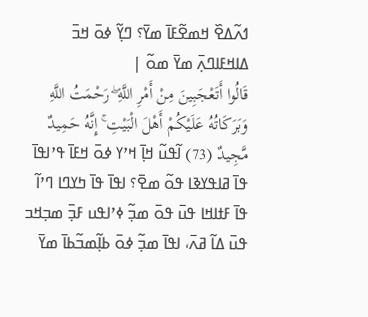ߗߍ߬ߡߐ߰ ߞߘߐ߬ߓߊ߫ ߘߌ߫؟ ߣߌ߲߬ ߦߋ߫ ߞߏ߫ ߡߊߞߓߊߣߍ߲߫ ߘߌ߫ ߘߋ߬ |
قَالُوا أَتَعْجَبِينَ مِنْ أَمْرِ اللَّهِ ۖ رَحْمَتُ اللَّهِ وَبَرَكَاتُهُ عَلَيْكُمْ أَهْلَ الْبَيْتِ ۚ إِنَّهُ حَمِيدٌ مَّجِيدٌ (73) ߊ߬ߟߎ߬ ߞߊ߲߫ ߞߴߌ ߦߋ߫ ߞߓߊ߫ ߟߴߊߟߊ߫ ߟߊ߫ ߥߊߟߌߢߊ ߟߋ߬ ߘߐ߫؟ ߊߟߊ߫ ߟߊ߫ ߤߌߣߊ ߣߴߊ߬ ߟߊ߫ ߓߙߊߞߊ ߟߎ߫ ߟߋ߫ ߘߏ߲߬ ߦߴߊߟߎ ߓߏ߲߫ ߘߏ߲ߞߏ ߟߎ߫ ߡߊ߬ ߥߍ߫، ߊߟߊ߫ ߘߏ߲߬ ߦߋ߫ ߕߊ߲߬ߘߏ߬ߕߊ߫ ߘߌ߫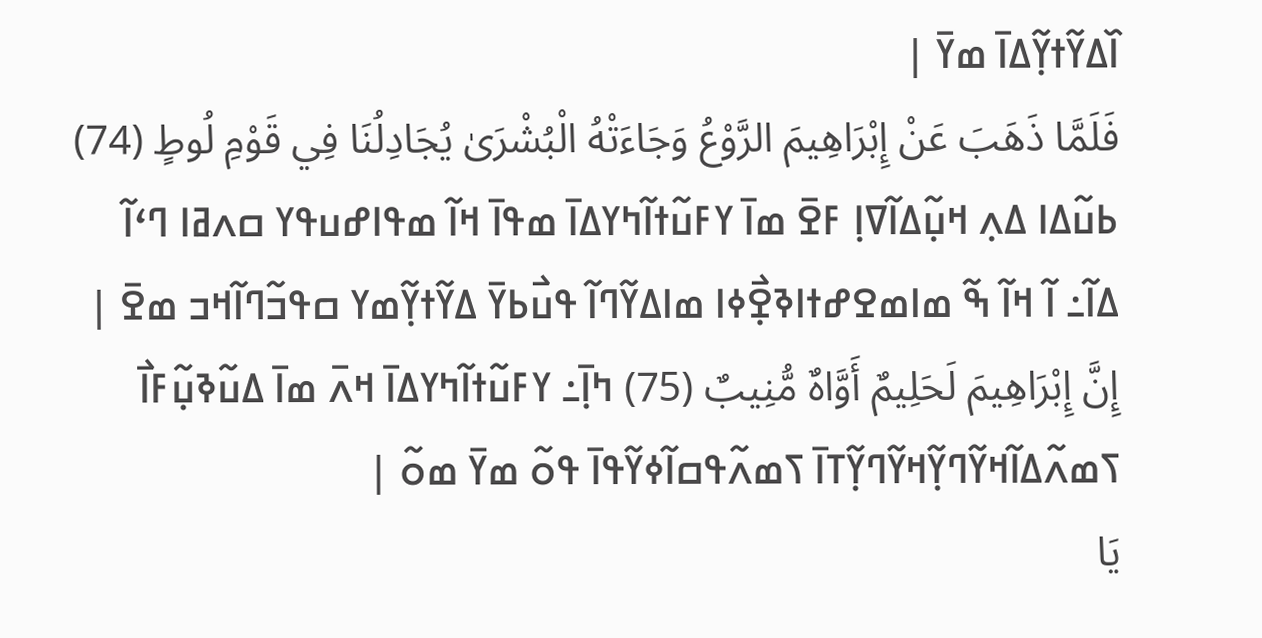ߊ߰ߡߌ߬ߙߌ߲߬ߡߊ߫ ߘߌ߫ |
فَلَمَّا ذَهَبَ عَنْ إِبْرَاهِيمَ الرَّوْعُ وَجَاءَتْهُ الْبُشْرَىٰ يُجَادِلُنَا فِي قَوْمِ لُوطٍ (74) ߕߎ߬ߡߊ ߡߍ߲ ߞߎ߲߬ߡߊ߬ߜߊ߲ ߓߐ߫ ߘߊ߫ ߌߓߎ߬ߙߊ߬ߤߌߡߊ߫ ߘߟߊ߫ ߞߊ߬ ߘߟߊߝߎߟߌ ߛߍߥߊ ߣߵߊ߬ ߡߊ߬߸ ߊ߬ ߞߊ߬ ߒ߬ ߘߊߘߐߝߙߊߢߐ߲߯ߦߊ ߘߊߡߌ߬ߣߊ߬ ߟߎ߯ߕߌ߫ ߡߌ߬ߙߌ߲߬ߘߌ ߛߟߏ߬ߣߊ߬ߞߏ ߘߐ߫ |
إِنَّ إِبْرَاهِيمَ لَحَلِيمٌ أَوَّاهٌ مُّنِيبٌ (75) ߤߊ߲߫߸ ߌߓߎ߬ߙߊ߬ߤߌߡߊ߫ ߞߍ߫ ߘߊ߫ ߡߎ߬ߢߎ߲߬ߓߊ߯ ߖߘߍ߬ߡߊ߬ߞߌ߬ߣߌ߲߬ߞߌ߬ߣߌ߲߬ߠߊ߫ ߖߘߍ߬ߟߛߊ߬ߦߌ߬ߟߊ߫ ߟߋ߬ ߘߌ߫ ߘߋ߬ |
يَا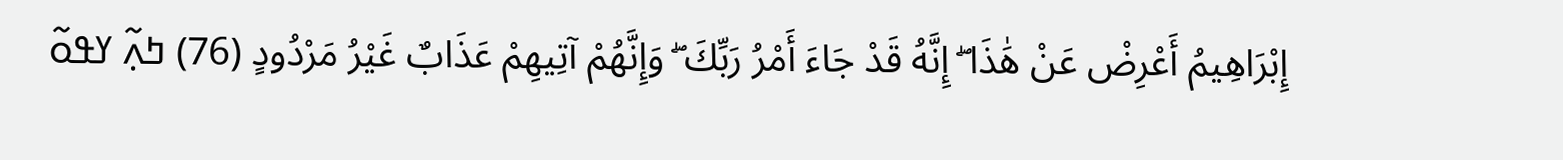إِبْرَاهِيمُ أَعْرِضْ عَنْ هَٰذَا ۖ إِنَّهُ قَدْ جَاءَ أَمْرُ رَبِّكَ ۖ وَإِنَّهُمْ آتِيهِمْ عَذَابٌ غَيْرُ مَرْدُودٍ (76) ߤߍ߲߬ ߌߟߋ߬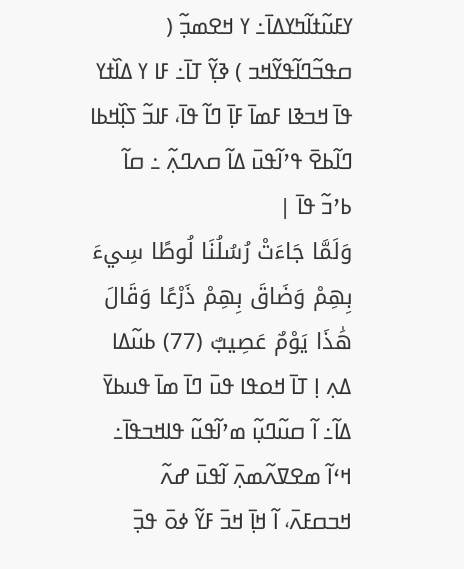ߌߓߎ߬ߙߊ߬ߤߌߡߊ߫߸ ߌ ߞߐߘߏ߲߬ ( ߛߟߏ߬ߣߊ߬ߟߌ߬ߞߏ ) ߢߌ߲߬ ߠߊ߫߸ ߓߊ ߌ ߡߊ߰ߙߌ ߟߊ߫ ߞߏߢߊ ߓߘߊ߫ ߓߊ߲߫ ߣߊ߬ ߟߊ߫، ߓߊߏ߬ ߖߊ߲߰ߞߕߊ ߣߊ߬ߕߐ߫ ߟߴߊ߬ߟߎ߫ ߡߊ߬ ߛߍߣߍ߲߬ ߸ ߛߊ߬ ߕߴߏ߬ ߟߊ߫ |
وَلَمَّا جَاءَتْ رُسُلُنَا لُوطًا سِيءَ بِهِمْ وَضَاقَ بِهِمْ ذَرْعًا وَقَالَ هَٰذَا يَوْمٌ عَصِيبٌ (77) ߕߎ߬ߡߊ ߡߍ߲ ߊ߲ ߠߊ߫ ߞߋߟߊ ߟߎ߫ ߣߊ߫ ߘߊ߫ ߟߎߕߌ߫ ߡߊ߬߸ ߊ߬ ߛߎ߬ߣߎ߲߬ ߘߴߊ߬ߟߎ߬ ߟߊߞߏߟߊ߫߸ ߞߵߊ߬ ߘߐߜߍ߬ߘߍ߲߫ ߊ߬ߟߎ߫ ߝߍ߬ ߞߏߛߓߍ߫، ߊ߬ ߞߊ߲߫ ߞߏ߫ ߓߌ߬ ߦߋ߫ ߟߏ߲߫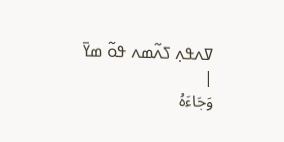ߜߍߟߍ߲ ߖߍ߬ߘߍ ߟߋ߬ ߘߌ߫ |
وَجَاءَهُ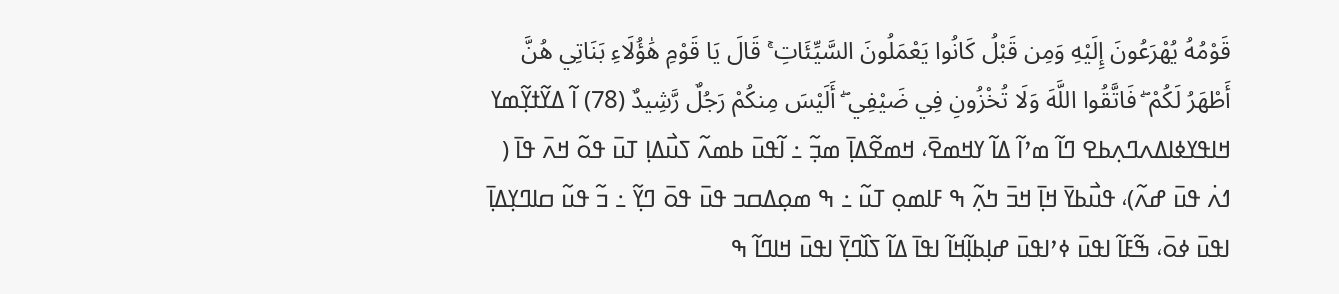قَوْمُهُ يُهْرَعُونَ إِلَيْهِ وَمِن قَبْلُ كَانُوا يَعْمَلُونَ السَّيِّئَاتِ ۚ قَالَ يَا قَوْمِ هَٰؤُلَاءِ بَنَاتِي هُنَّ أَطْهَرُ لَكُمْ ۖ فَاتَّقُوا اللَّهَ وَلَا تُخْزُونِ فِي ضَيْفِي ۖ أَلَيْسَ مِنكُمْ رَجُلٌ رَّشِيدٌ (78) ߊ߬ ߡߌ߬ߙߌ߲߬ߘߌ ߞߊߟߌߦߊߡߍߣߍ߲ߕߐ ߣߊ߬ ߘߴߊ߬ ߡߊ߬ ߌߞߘߐ߫، ߞߘߐ߬ߡߊ߲߫ ߘߏ߲߬ ߸ ߊ߬ߟߎ߫ ߕߘߍ߬ ߖߎ߯ߡߊ߲ ߠߎ߫ ߟߋ߬ ߞߍ߫ ߟߊ߫ ( ߗߍ߭ ߟߎ߫ ߝߍ߬)، ߟߎ߯ߕߌ߫ ߞߊ߲߫ ߞߏ߫ ߤߍ߲߬ ߒ ߓߊߘߋ߲ ߠߎ߬ ߸ ߒ ߘߋ߲ߡߛߏ ߟߎ߫ ߟߋ߫ ߣߌ߲߬ ߸ ߏ߬ ߟߎ߬ ߛߊߣߌ߲ߡߊ߲߫ ߊߟߎ߫ ߦߋ߫، ߒ߬ߓߊ߬ ߊߟߎ߫ ߦߴߊߟߎ߫ ߝߊ߲ߕߊ߲߬ߞߊ߬ ߊߟߊ߫ ߡߊ߬ ߖߊ߰ߣߌ߲߫ ߊߟߎ߫ ߞߊߣߊ߬ ߒ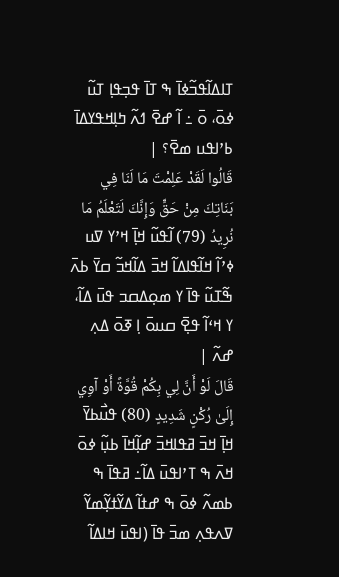ߠߊߡߊ߬ߟߏ߬ߦߊ߫ ߒ ߠߊ߫ ߟߏ߲ߟߊ߲ ߠߎ߬ ߦߋ߫، ߋ߫ ߸ ߊ߬ ߝߐ߫ ߗߍ߬ ߤߊ߲ߞߟߌߡߊ߫ ߕߴߊߟߎ ߘߐ߫؟ |
قَالُوا لَقَدْ عَلِمْتَ مَا لَنَا فِي بَنَاتِكَ مِنْ حَقٍّ وَإِنَّكَ لَتَعْلَمُ مَا نُرِيدُ (79) ߊ߬ߟߎ߬ ߞߊ߲߫ ߞߴߌ ߜߎ ߦߴߊ߬ ߞߊ߬ߟߊߡߊ߬ ߞߏ߫ ߡߊ߬ߞߏ߬ ߛߌ߫ ߕߍ߫ ߒ߬ߠߎ߬ ߟߊ߫ ߌ ߘߋ߲ߡߛߏ ߟߎ߫ ߡߊ߬، ߌ ߞߵߊ߬ ߟߐ߲߫ ߛߎߋ߫ ߊ߲ ߧߋ߫ ߡߍ߲ ߝߍ߬ |
قَالَ لَوْ أَنَّ لِي بِكُمْ قُوَّةً أَوْ آوِي إِلَىٰ رُكْنٍ شَدِيدٍ (80) ߟߎ߯ߕߌ߫ ߞߊ߲߫ ߞߏ߫ ߥߟߊߞߏ߫ ߝߊ߲߬ߞߊ߫ ߕߎ߲߬ ߦߋ߫ ߞߍ߫ ߒ ߠߴߊߟߎ߫ ߡߊ߬߸ ߥߟߊ߫ ߒ ߕߘߍ߬ ߦߋ߫ ߒ ߝߙߊ߬ ߡߌ߬ߙߌ߲߬ߘߌ߬ ߜߍߟߍ߲ ߘߏ߫ ߟߊ߫ (ߊߟߎ߫ ߞߊߡߊ߬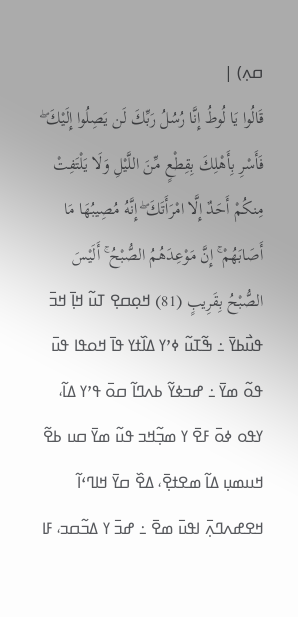ߛߍ߲) |
قَالُوا يَا لُوطُ إِنَّا رُسُلُ رَبِّكَ لَن يَصِلُوا إِلَيْكَ ۖ فَأَسْرِ بِأَهْلِكَ بِقِطْعٍ مِّنَ اللَّيْلِ وَلَا يَلْتَفِتْ مِنكُمْ أَحَدٌ إِلَّا امْرَأَتَكَ ۖ إِنَّهُ مُصِيبُهَا مَا أَصَابَهُمْ ۚ إِنَّ مَوْعِدَهُمُ الصُّبْحُ ۚ أَلَيْسَ الصُّبْحُ بِقَرِيبٍ (81) ߞߋ߲ߛߐ߲ ߠߎ߬ ߞߊ߲߫ ߞߏ߫ ߟߎ߯ߕߌ߫ ߸ ߒ߬ߠߎ߬ ߦߴߌ ߡߊ߰ߙߌ ߟߊ߫ ߞߋߟߊ ߟߎ߫ ߟߋ߬ ߘߌ߫ ߸ ߝߏߦߌ߬ ߕߍߣߊ߬ ߛߋ߫ ߟߴߌ ߡߊ߬، ߌߟߋ ߦߋ߫ ߓߐ߫ ߌ ߘߏ߲߬ߞߏ ߟߎ߬ ߘߌ߫ ߛߎ ߕߐ߬ ߞߎߘߎ߲ ߡߊ߬ ߘߐߙߐ߲߫، ߡߐ߰ ߛߌ߫ ߞߊߣߵߊ߬ ߞߐߝߍߣߍ߲߫ ߊߟߎ߫ ߘߐ߫ ߸ ߝߏ߫ ߌ ߡߏ߬ߛߏ، ߓߊ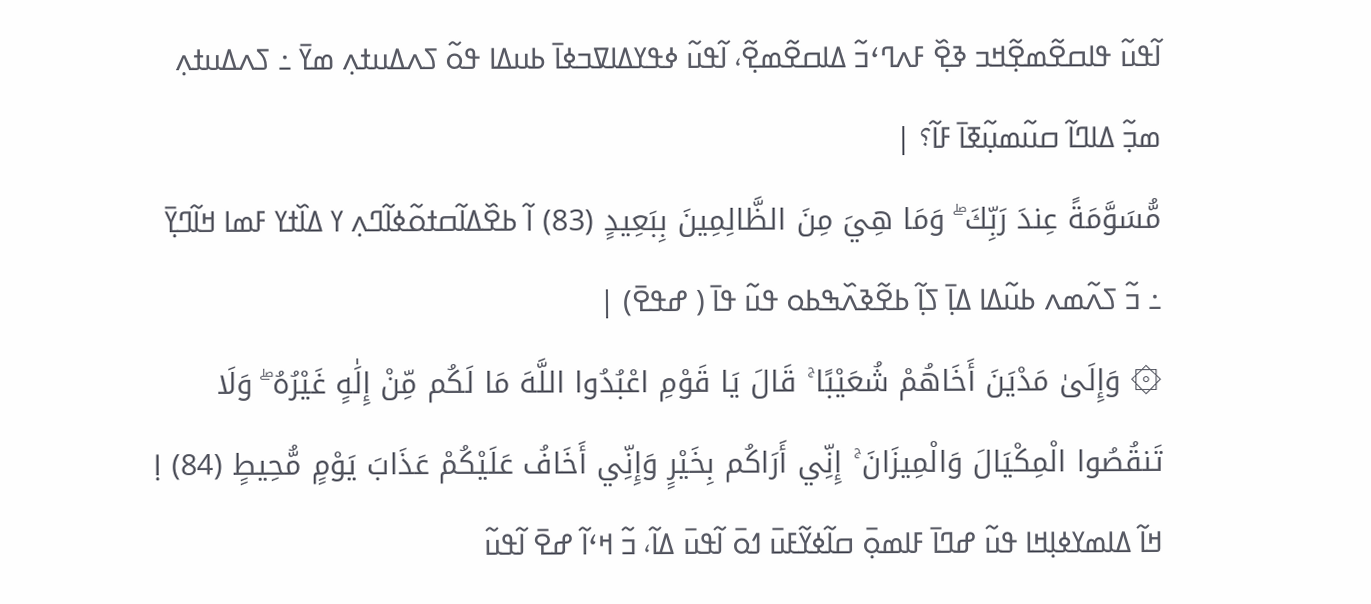ߊ߬ߟߎ߬ ߟߊߛߐ߬ߘߐ߲߬ߞߏ ߢߐ߲߰ ߓߍߣߵߏ߬ ߡߊߛߐ߬ߘߐ߲߬، ߊ߬ߟߎ߬ ߦߟߌߡߊߜߏߦߊ߫ ߕߎߡߊ ߟߋ߬ ߖߍߡߎߙߍ߲ ߘߌ߫ ߸ ߖߍߡߎߙߍ߲ ߘߏ߲߬ ߡߊߣߊ߬ ߛߎ߬ߘߎ߲߬ߧߊ߫ ߓߊ߬؟ |
مُّسَوَّمَةً عِندَ رَبِّكَ ۖ وَمَا هِيَ مِنَ الظَّالِمِينَ بِبَعِيدٍ (83) ߊ߬ ߕߐ߰ߡߊ߬ߛߙߋ߬ߦߊ߬ߣߍ߲ ߌ ߡߊ߰ߙߌ ߓߘߊ ߞߊ߬ߣߌ߲߫ ߸ ߏ߬ ߖߍ߬ߘߍ ߕߎ߬ߡߊ ߡߊ߲߫ ߖߊ߲߬ ߕߐ߬ߢߍ߰ߒߕߋ ߟߎ߬ ߟߊ߫ ( ߝߟߐ߫) |
۞ وَإِلَىٰ مَدْيَنَ أَخَاهُمْ شُعَيْبًا ۚ قَالَ يَا قَوْمِ اعْبُدُوا اللَّهَ مَا لَكُم مِّنْ إِلَٰهٍ غَيْرُهُ ۖ وَلَا تَنقُصُوا الْمِكْيَالَ وَالْمِيزَانَ ۚ إِنِّي أَرَاكُم بِخَيْرٍ وَإِنِّي أَخَافُ عَلَيْكُمْ عَذَابَ يَوْمٍ مُّحِيطٍ (84) ߊ߲ ߞߊ߬ ߡߊߘߌߦߊ߲ߞߊ ߟߎ߬ ߝߣߊ߫ ߓߊߘߋ߲߫ ߛߊ߬ߦߌ߬ߓߎ߫ ߗߋ߫ ߊ߬ߟߎ߫ ߡߊ߬، ߏ߬ ߞߵߊ߬ ߝߐ߫ ߊ߬ߟߎ߬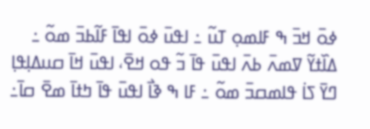ߦߋ߫ ߞߏ߫ ߒ ߓߊߘߋ߲ ߠߎ߬ ߸ ߊߟߎ߫ ߦߋ߫ ߊߟߊ߫ ߓߊ߬ߕߏ߫ ߘߋ߬ ߸ ߡߊ߰ߙߌ߬ ߜߘߍ߫ ߕߍ߫ ߊߟߎ߫ ߟߊ߫ ߏ߬ ߟߋ ߞߐ߫، ߊߟߎ߫ ߞߊ߫ ߛߎߡߊ߲ߟߊ߲ ߣߌ߫ ߖߊ߭ ߟߊߘߛߏ߫ ߘߋ߬ ߸ ߓߊ ߒ ߢߊ߯ ߊߟߎ߫ ߟߊ߫ ߤߙߊ߫ ߘߐ߫ ߛߊ߫߸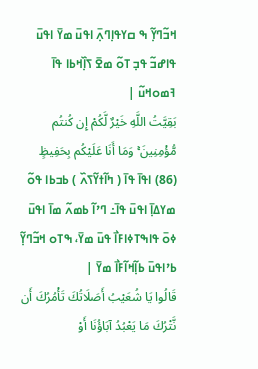ߞߏ߬ߣߌ߲߬ ߒ ߛߌߟߊ߲ߣߍ߲߫ ߊߟߎ߫ ߘߌ߫ ߊߟߎ߫ ߟߊߝߏ߬ ߟߏ߲ ߠߋ߬ ߘߐ߫ ߖߊ߲߰ߞߕߊ ߟߊ߫ ߔߘߋߞߎ߬ |
بَقِيَّتُ اللَّهِ خَيْرٌ لَّكُمْ إِن كُنتُم مُّؤْمِنِينَ ۚ وَمَا أَنَا عَلَيْكُم بِحَفِيظٍ (86) ߊߟߊ߫ ߟߊ߫ ( ߤߊ߬ߙߌ߬ߖߍ߰ ) ߕߏߕߊ ߟߋ߬ ߘߌߡߊ߲߫ ߊߟߎ߫ ߟߊ߫߸ ߣߴߊ߬ ߕߘߍ߬ ߘߊ߫ ߊߟߎ߫ ߦߋ߫ ߟߊߒߠߦߊߓߊ߯ ߟߎ߫ ߘߌ߫، ߒߠߋ ߞߏ߬ߣߌ߲߬ ߕߴߊߟߎ߫ ߕߊ߲߬ߞߊ߬ߓߊ߯ ߘߌ߫ |
قَالُوا يَا شُعَيْبُ أَصَلَاتُكَ تَأْمُرُكَ أَن نَّتْرُكَ مَا يَعْبُدُ آبَاؤُنَا أَوْ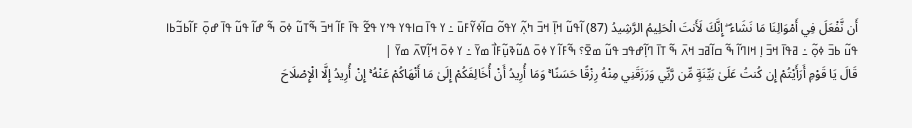أَن نَّفْعَلَ فِي أَمْوَالِنَا مَا نَشَاءُ ۖ إِنَّكَ لَأَنتَ الْحَلِيمُ الرَّشِيدُ (87) ߊ߬ߟߎ߬ ߞߊ߲߫ ߞߏ߫ ߤߍ߲߬ ߌߟߋ߬ ߛߊ߬ߦߌ߬ߓߎ߫ ߸ ߌ ߟߊ߫ ߛߊߟߌ ߟߴߌ ߟߐ߬ ߟߊ߫ ߓߊ߬ ߞߏ߫ ߒ߬ߠߎ߬ ߦߋ߫ ߒ߬ ߝߊ߬ ߟߎ߬ ߟߊ߫ ߝߋ߲߫ ߓߊ߬ߕߏ߬ߕߊ ߟߎ߬ ߕߏ߫ ߦߋ߲߬ ߸ ߥߟߊ߫ ߞߏ߫ ߊ߲ ߞߊߣߊ߬ ߒ߬ ߛߊ߬ߥߏ ߞߍ߫ ߒ߬ ߠߊ߫ ߣߊ߲߬ߝߟߏ ߟߎ߬ ߘߐ߫؟ ߒ߬ߓߊ߬ ߌ ߦߋ߫ ߡߎ߬ߢߎ߲߬ߓߊ߯ ߘߌ߫ ߸ ߌ ߦߋ߫ ߞߊ߲߬ߜߍ߫ ߘߌ߫ |
قَالَ يَا قَوْمِ أَرَأَيْتُمْ إِن كُنتُ عَلَىٰ بَيِّنَةٍ مِّن رَّبِّي وَرَزَقَنِي مِنْهُ رِزْقًا حَسَنًا ۚ وَمَا أُرِيدُ أَنْ أُخَالِفَكُمْ إِلَىٰ مَا أَنْهَاكُمْ عَنْهُ ۚ إِنْ أُرِيدُ إِلَّا الْإِصْلَاحَ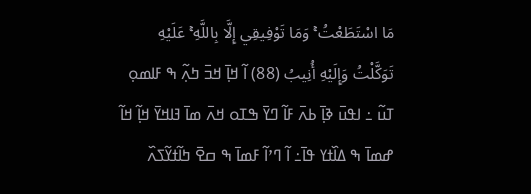مَا اسْتَطَعْتُ ۚ وَمَا تَوْفِيقِي إِلَّا بِاللَّهِ ۚ عَلَيْهِ تَوَكَّلْتُ وَإِلَيْهِ أُنِيبُ (88) ߊ߬ ߞߊ߲߫ ߞߏ߫ ߤߍ߲߬ ߒ ߓߊߘߋ߲ ߠߎ߬ ߸ ߊߟߎ߫ ߢߊ߲߫ ߕߍ߫ ߓߊ߬ ߣߌ߫ ߒߠߋ ߞߍ߫ ߘߊ߫ ߔߊߞߌ߫ ߞߊ߲߬ ߞߊ߬ ߝߘߊ߫ ߒ ߡߊ߰ߙߌ ߟߊ߫߸ ߊ߬ ߣߴߊ߬ ߓߘߊ߫ ߒ ߛߐ߫ ߤߊ߬ߙߌ߬ߖߍ߰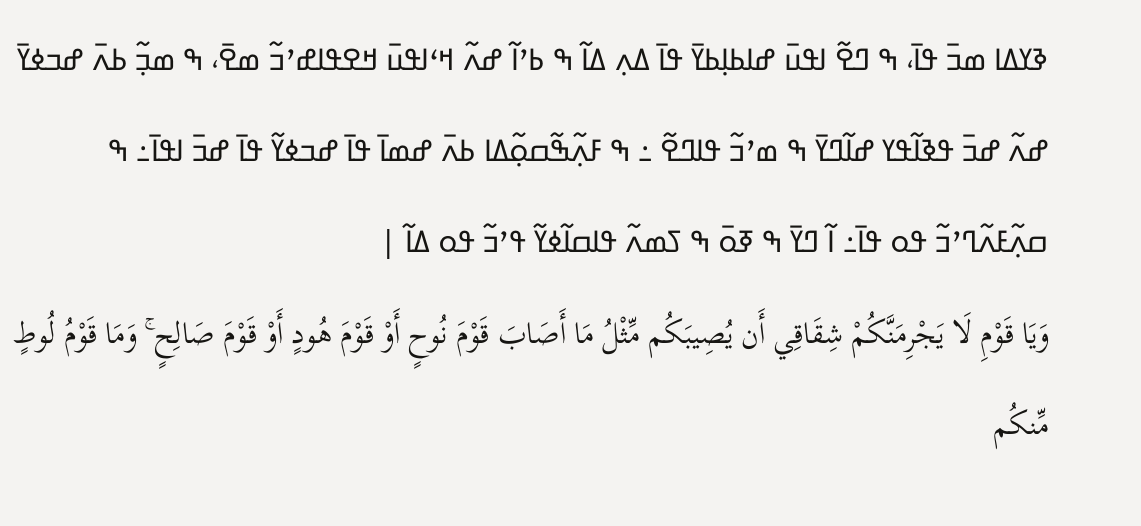ߢߌߡߊ ߘߏ߫ ߟߊ߫، ߒ ߣߐ߬ ߊߟߎ߫ ߝߊߕߊ߲ߕߌ߫ ߟߊ߫ ߡߍ߲ ߡߊ߬ ߒ ߕߴߊ߬ ߝߍ߬ ߞߵߊߟߎ߫ ߞߐߟߊߝߴߏ߬ ߘߐ߫، ߒ ߘߏ߲߬ ߕߍ߫ ߝߏߦߌ߫ ߝߍ߬ ߝߏ߫ ߟߢߊ߬ߟߌ ߝߊ߬ߣߌ߫ ߒ ߘߴߏ߬ ߟߊߣߐ߬ ߸ ߒ ߓߍ߲߬ߒ߬ߛߋ߲߬ߡߊ ߕߍ߫ ߝߘߊ߫ ߟߊ߫ ߝߏߦߌ߬ ߟߊ߫ ߝߏ߫ ߊߟߊ߫߸ ߒ ߛߍ߲߬ߓߍ߬ߣߴߏ߬ ߟߋ ߟߊ߫߸ ߊ߬ ߣߌ߫ ߒ ߧߋ߫ ߒ ߖߘߍ߬ ߟߊߛߊ߬ߦߌ߬ ߟߴߏ߬ ߟߋ ߡߊ߬ |
وَيَا قَوْمِ لَا يَجْرِمَنَّكُمْ شِقَاقِي أَن يُصِيبَكُم مِّثْلُ مَا أَصَابَ قَوْمَ نُوحٍ أَوْ قَوْمَ هُودٍ أَوْ قَوْمَ صَالِحٍ ۚ وَمَا قَوْمُ لُوطٍ مِّنكُم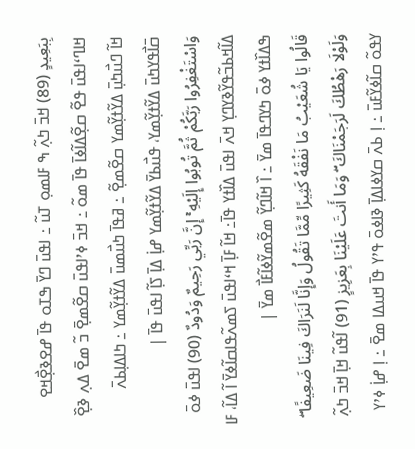بِبَعِيدٍ (89) ߞߏ߫ ߤߍ߲߬ ߒ ߓߊߘߋ߲ ߠߎ߬ ߸ ߊߟߎ߫ ߣߌ߫ ߒߠߋ ߟߊ߫ ߝߐߢߐ߲߯ߞߐ ߞߊߣߵߊߟߎ߫ ߟߐ߬ ߛߐ߲߬ߡߊ߬ߦߊ߫ ߟߊ߫ ߘߋ߬ ߸ ߞߏ߫ ߦߴߊߟߎ߫ ߛߐ߬ߘߐ߲߫ ߏ߬ ߘߐ߫ ߡߍ߲ ߢߐ߲߰ ߞߊ߬ ߣߎ߯ߤߎ߲߫ ߡߌ߬ߙߌ߲߬ߘߌ ߛߐ߬ߘߐ߲߬ ߸ ߥߟߊ߫ ߤߎ߯ߘߎ߫ ߡߌ߬ߙߌ߲߬ߘߌ ߸ ߤߊߡߊ߲ߕߍ߫ ߛ߫ߊ߯ߟߌߤߎ߫ ߡߌ߬ߙߌ߲߬ߘߌ، ߟߎ߯ߕߌ߫ ߡߌ߬ߙߌ߲߬ߘߌ ߝߊ߲߭ ߡߊ߲߫ ߖߊ߲߬ ߊߟߎ߫ ߟߊ߫ |
وَاسْتَغْفِرُوا رَبَّكُمْ ثُمَّ تُوبُوا إِلَيْهِ ۚ إِنَّ رَبِّي رَحِيمٌ وَدُودٌ (90) ߊߟߎ߫ ߦߋ߫ ߡߊ߬ߞߕߏ߬ߟߌ߬ߢߌߣߌ߲ ߞߍ߫ ߊߟߎ߫ ߡߊ߰ߙߌ ߟߊ߫߸ ߞߊ߬ ߓߊ߲߫ ߞߵߊߟߎ߫ ߖߘߍ߬ߟߊߛߊ߬ߦߌ߫ ߊ߬ ߡߊ߬، ߓߊ ߒߡߊ߰ߙߌ ߦߋ߫ ߤߌߣߟߊ߫ ߘߌ߫ ߸ ߊ߰ ߞߊ߬ߣߌ߲߬ ߘߐ߬ߘߌ߬ߦߊ߬ߓߊ߯ ߘߌ߫ |
قَالُوا يَا شُعَيْبُ مَا نَفْقَهُ كَثِيرًا مِّمَّا تَقُولُ وَإِنَّا لَنَرَاكَ فِينَا ضَعِيفًا ۖ وَلَوْلَا رَهْطُكَ لَرَجَمْنَاكَ ۖ وَمَا أَنتَ عَلَيْنَا بِعَزِيزٍ (91) ߊ߬ߟߎ߬ ߞߊ߲߫ ߞߏ߫ ߤߍ߲߬ ߌߟߋ߬ ߛߊ߬ߦߌ߬ߓߎ߫ ߸ ߊ߲ ߕߍ߫ ߛߌߦߊߡߊ߲߫ ߢߊߦߋ߫ ߟߴߌ ߟߊ߫ ߞߎߡߊ ߘߐ߫ ߸ ߊ߲ ߝߊ߲߭ ߦߴߌ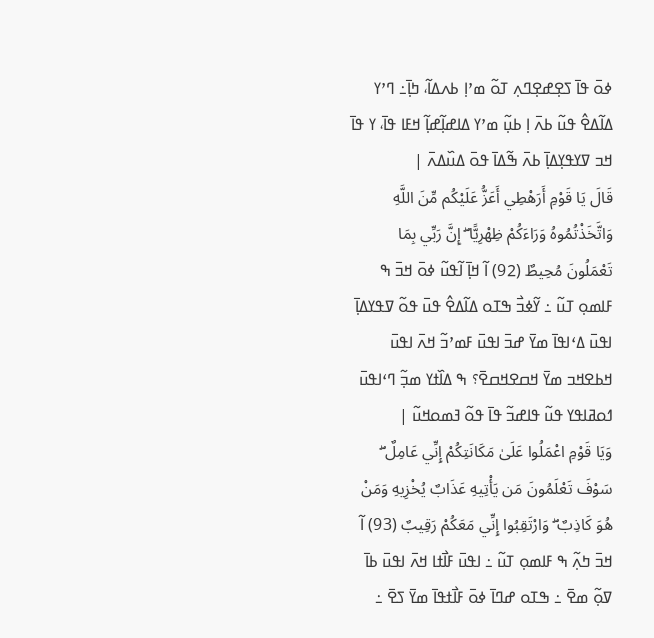ߦߋ߫ ߟߊ߫ ߖߐ߲ߝߐ߲ߣߍ߲ ߠߋ߬ ߘߴߊ߲ ߕߍߡߊ߬، ߤߊ߲߫߸ ߣߴߌ ߡߊ߬ߡߐ߮ ߟߎ߬ ߕߍ߫ ߊ߲ ߕߎ߲߬ ߘߴߌ ߡߊߝߊ߲߬ߝߊ߲߬ ߞߓߊ ߟߊ߫، ߌ ߟߊ߫ ߞߏ ߜߌߟߌ߲ߡߊ߲߫ ߕߍ߫ ߒ߬ߡߊ߫ ߟߋ߫ ߡߎ߰ߡߍ߫ |
قَالَ يَا قَوْمِ أَرَهْطِي أَعَزُّ عَلَيْكُم مِّنَ اللَّهِ وَاتَّخَذْتُمُوهُ وَرَاءَكُمْ ظِهْرِيًّا ۖ إِنَّ رَبِّي بِمَا تَعْمَلُونَ مُحِيطٌ (92) ߊ߬ ߞߊ߲߫ ߊ߬ߟߎ߬ ߦߋ߫ ߞߏ߫ ߒ ߓߊߘߋ߲ ߠߎ߬ ߸ ߌ߬ߦߏ߯ ߒߠߋ ߡߊ߬ߡߐ߮ ߟߎ߫ ߟߋ߬ ߜߟߌߡߊ߲߫ ߊߟߎ߫ ߡߵߊߟߊ߫ ߘߌ߫ ߝߏ߫ ߊߟߎ߫ ߓߘߴߏ߬ ߞߍ߫ ߊߟߎ߫ ߞߕߐߞߏ ߘߌ߫ ߞߛߐߞߛߐ߫؟ ߒ ߡߊ߰ߙߌ ߘߏ߲߬ ߣߵߊߟߎ߫ ߗߋߥߊߟߌ ߟߎ߬ ߟߊߝߏ߬ ߟߊ߫ ߟߋ߬ ߔߘߋߞߎ߬ |
وَيَا قَوْمِ اعْمَلُوا عَلَىٰ مَكَانَتِكُمْ إِنِّي عَامِلٌ ۖ سَوْفَ تَعْلَمُونَ مَن يَأْتِيهِ عَذَابٌ يُخْزِيهِ وَمَنْ هُوَ كَاذِبٌ ۖ وَارْتَقِبُوا إِنِّي مَعَكُمْ رَقِيبٌ (93) ߊ߬ ߞߏ߫ ߤߍ߲߬ ߒ ߓߊߘߋ߲ ߠߎ߬ ߸ ߊߟߎ߫ ߓߊ߯ߙߊ ߞߍ߫ ߊߟߎ߫ ߕߊ߫ ߜߋ߲߬ ߘߐ߫ ߸ ߒߠߋ ߝߣߊ߫ ߦߋ߫ ߓߊ߯ߙߟߊ߫ ߘߌ߫ ߖߐ߫ ߸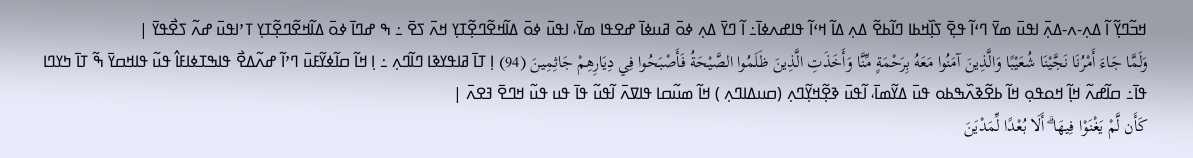ߞߏ߬ߣߌ߲߬ ߊ߬ ߡߍ߲-ߍ-ߡߍ߲߫ ߊߟߎ߫ ߘߌ߫ ߣߵߊ߬ ߟߐ߲߫ ߖߊ߲߰ߞߕߊ ߣߊ߬ߕߐ߬ ߡߍ߲ ߡߊ߬ ߞߵߊ߬ ߟߊߝߍߦߊ߫߸ ߊ߬ ߣߌ߫ ߡߍ߲ ߦߋ߫ ߥߎߦߊ߫ ߝߐߟߊ ߘߌ߫، ߊߟߎ߫ ߦߋ߫ ߡߊ߬ߞߐ߬ߣߐ߲߬ߠߌ߲ ߞߍ߫ ߖߐ߫ ߸ ߒ ߝߣߊ߫ ߦߋ߫ ߡߊ߬ߞߐ߬ߣߐ߲߬ߠߌ߲ ߠߴߊߟߎ߫ ߝߍ߬ ߖߐ߯ߟߌ߫ |
وَلَمَّا جَاءَ أَمْرُنَا نَجَّيْنَا شُعَيْبًا وَالَّذِينَ آمَنُوا مَعَهُ بِرَحْمَةٍ مِّنَّا وَأَخَذَتِ الَّذِينَ ظَلَمُوا الصَّيْحَةُ فَأَصْبَحُوا فِي دِيَارِهِمْ جَاثِمِينَ (94) ߊ߲ ߠߊ߫ ߥߊߟߌߢߊ ߣߊ߬ߣߍ߲ ߸ ߊ߲ ߞߊ߬ ߛߊ߬ߦߌ߬ߓߎ߫ ߣߴߊ߬ ߝߍ߬ߡߐ߯ ߟߊߒߠߦߊߓߊ߮ ߟߎ߬ ߟߊߞߛߌ߫ ߒ߬ ߠߊ߫ ߤߌߣߊ ߟߊ߫߸ ߛߊ߬ߝߍ߬ ߞߊ߲߬ ߞߋߟߋ߲ ߞߊ߬ ߕߐ߬ߢߍ߰ߒߕߋ ߟߎ߫ ߡߌ߬ߘߊ߫، ߊ߬ߟߎ߫ ߢߐ߲߬ߞߌ߲߬ߣߍ߲ (ߛߎߡߊߣߍ߲ ) ߞߊ߬ ߘߎ߬ߛߊ ߟߊߜߍ߫ ߊ߬ߟߎ߬ ߟߊ߫ ߟߎ ߟߎ߬ ߞߣߐ߫ ߔߐߍ߫ |
كَأَن لَّمْ يَغْنَوْا فِيهَا ۗ أَلَا بُعْدًا لِّمَدْيَنَ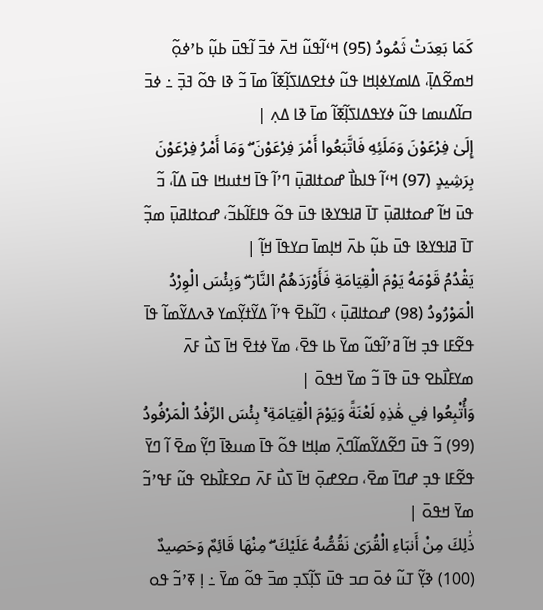كَمَا بَعِدَتْ ثَمُودُ (95) ߞߵߊ߬ߟߎ߬ ߞߍ߫ ߦߏ߫ ߊ߬ߟߎ߫ ߕߎ߲߬ ߕߴߦߋ߲߬ ߞߘߐ߬ߡߊ߲߫، ߡߊߘߌߦߊ߲ߞߊ ߟߎ߬ ߦߙߐߡߊߖߊ߲߬ߧߊ߬ ߘߊ߫ ߏ߬ ߢߊ ߟߋ߬ ߔߏ߲߫ ߸ ߦߏ߫ ߛߊ߬ߡߎߘߊ ߟߎ߬ ߦߌߟߡߊߖߊ߲߬ߧߊ߬ ߘߊ߫ ߢߊ ߡߍ߲ |
إِلَىٰ فِرْعَوْنَ وَمَلَئِهِ فَاتَّبَعُوا أَمْرَ فِرْعَوْنَ ۖ وَمَا أَمْرُ فِرْعَوْنَ بِرَشِيدٍ (97) ߞߵߊ߬ ߟߊߕߊ߯ ߝߋߙߊߥߎ߲߫ ߣߴߊ߬ ߟߊ߫ ߞߙߎߞߊ ߟߎ߫ ߡߊ߬، ߏ߬ ߟߎ߫ ߞߊ߬ ߝߋߙߊߥߎ߲߫ ߠߊ߫ ߥߊߟߌߢߊ ߟߎ߫ ߟߋ߬ ߟߊߓߊ߬ߕߏ߬، ߝߋߙߊߥߎ߲߫ ߘߏ߲߬ ߠߊ߫ ߥߊߟߌߢߊ ߟߎ߫ ߕߎ߲߬ ߕߍ߫ ߞߊ߲ߘߊ߫ ߛߌߟߊ߫ ߞߊ߲߬ |
يَقْدُمُ قَوْمَهُ يَوْمَ الْقِيَامَةِ فَأَوْرَدَهُمُ النَّارَ ۖ وَبِئْسَ الْوِرْدُ الْمَوْرُودُ (98) ߝߋߙߊߥߎ߲߫ › ߣߊ߬ߕߐ߫ ߟߴߊ߬ ߡߌ߬ߙߌ߲߬ߘߌ ߢߍߡߌ߬ߘߊ߬ ߟߊ߫ ߟߐ߬ߓߊ ߟߏ߲ ߞߊ߬ ߥߴߊ߬ߟߎ߬ ߘߌ߫ ߕߊ ߟߐ߫، ߘߌ߫ ߦߙߐ߫ ߞߊ߫ ߖߎ߯ ߓߍ߫ ߘߌߓߊ߯ߕߐ ߟߎ߫ ߟߊ߫ ߏ߬ ߘߌ߫ ߞߟߋ߫ |
وَأُتْبِعُوا فِي هَٰذِهِ لَعْنَةً وَيَوْمَ الْقِيَامَةِ ۚ بِئْسَ الرِّفْدُ الْمَرْفُودُ (99) ߏ߬ ߟߎ߫ ߣߐ߬ߡߌ߬ߘߊ߬ߣߍ߲߫ ߘߊ߲ߞߊ ߟߋ߬ ߟߊ߫ ߘߎߢߊ߫ ߣߌ߲߬ ߘߐ߫ ߊ߬ ߣߌ߫ ߟߐ߬ߓߊ ߟߏ߲ ߝߣߊ߫ ߘߐ߫، ߛߐߝߋ߲߫ ߞߊ߫ ߖߎ߯ ߓߍ߫ ߛߐߓߊ߯ߕߐ ߟߎ߬ ߓߟߴߏ߬ ߘߌ߫ ߞߟߋ߫ |
ذَٰلِكَ مِنْ أَنبَاءِ الْقُرَىٰ نَقُصُّهُ عَلَيْكَ ۖ مِنْهَا قَائِمٌ وَحَصِيدٌ (100) ߢߌ߲߬ ߠߎ߬ ߦߋ߫ ߛߏ ߟߎ߫ ߖߊ߲߬ߖߏ߲ ߘߏ߫ ߟߋ߬ ߘߌ߫ ߸ ߊ߲ ߧߴߏ߬ ߟߋ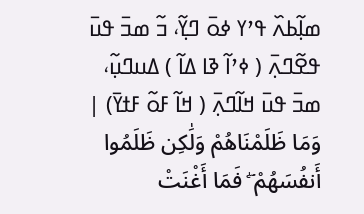ߘߊ߲߬ߕߍ߰ ߟߴߌ ߦߋ߫ ߣߌ߲߬، ߏ߬ ߘߏ߫ ߟߎ߫ ߟߐ߬ߣߍ߲߫ ( ߦߴߊ߬ ߢߊ ߡߊ߬ ) ߡߎߣߎ߲߬، ߘߏ߫ ߟߎ߫ ߞߊ߬ߣߍ߲߫ ( ߞߊ߬ ߓߋ߬ ߓߙߌ߫) |
وَمَا ظَلَمْنَاهُمْ وَلَٰكِن ظَلَمُوا أَنفُسَهُمْ ۖ فَمَا أَغْنَتْ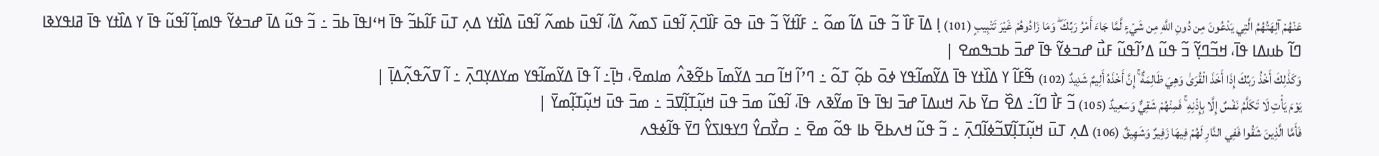عَنْهُمْ آلِهَتُهُمُ الَّتِي يَدْعُونَ مِن دُونِ اللَّهِ مِن شَيْءٍ لَّمَّا جَاءَ أَمْرُ رَبِّكَ ۖ وَمَا زَادُوهُمْ غَيْرَ تَتْبِيبٍ (101) ߊ߲ ߡߊ߫ ߓߊ߰ ߏ߬ ߟߎ߫ ߡߊ߬ ߘߋ߬ ߸ ߓߊ߬ߙߌ߬ ߏ߬ ߟߎ߫ ߟߋ߫ ߓߊ߰ߣߍ߲߫ ߊ߬ߟߎ߫ ߖߘߍ߬ ߡߊ߬، ߊ߬ߟߎ߫ ߕߘߍ߬ ߊ߬ߟߎ߫ ߡߊ߰ߙߌ ߡߍ߲ ߠߎ߫ ߓߊ߬ߕߏ߬ ߟߊ߫ ߞߵߊߟߊ߫ ߕߏ߫ ߸ ߏ߬ ߟߎ߬ ߡߊ߫ ߝߏߦߌ߬ ߟߊߘߊ߲߬ ߊ߬ߟߎ߬ ߟߊ߫ ߌ ߡߊ߰ߙߌ ߟߊ߫ ߥߊߟߌߢߊ ߣߊ߬ ߕߎߡߊ ߟߊ߫، ߞߏ߬ߣߌ߲߬ ߏ߬ ߟߎ߬ ߡߴߊ߬ߟߎ߬ ߓߎ߯ ߝߏߦߌ߬ ߟߊ߫ ߝߏ߫ ߕߏߒߘߐ |
وَكَذَٰلِكَ أَخْذُ رَبِّكَ إِذَا أَخَذَ الْقُرَىٰ وَهِيَ ظَالِمَةٌ ۚ إِنَّ أَخْذَهُ أَلِيمٌ شَدِيدٌ (102) ߒ߬ߓߊ߬ ߌ ߡߊ߰ߙߌ ߟߊ߫ ߡߌ߬ߘߊ߬ߟߌ ߦߋ߫ ߕߋ߲߬ ߠߋ߬ ߸ ߣߴߊ߬ ߞߊ߬ ߛߏ ߡߌ߬ߘߊ߫ ߕߐ߬ߢߍ߮ ߘߊߘߐ߫، ߤߊ߲߫߸ ߊ߬ ߟߊ߫ ߡߌ߬ߘߊ߬ߟߌ ߘߌߡߌ߲ߣߍ߲߫ ߸ ߊ߬ ߜߍ߬ߟߍ߲߬ߡߊ߲߫ |
يَوْمَ يَأْتِ لَا تَكَلَّمُ نَفْسٌ إِلَّا بِإِذْنِهِ ۚ فَمِنْهُمْ شَقِيٌّ وَسَعِيدٌ (105) ߏ߬ ߓߊ߯ ߣߊ߬߸ ߡߐ߰ ߛߌ߫ ߕߍ߫ ߞߎߡߊ߫ ߝߏ߫ ߊߟߊ߫ ߟߊ߫ ߘߌ߬ߢߍ ߟߊ߫، ߊ߬ߟߎ߬ ߘߏ߫ ߟߎ߫ ߞߎ߲߬ߠߊ߲߬ߜߏ߫ ߸ ߘߏ߫ ߟߎ߫ ߞߎ߲߬ߠߊ߲߬ߘߌ߫ |
فَأَمَّا الَّذِينَ شَقُوا فَفِي النَّارِ لَهُمْ فِيهَا زَفِيرٌ وَشَهِيقٌ (106) ߡߍ߲ ߠߎ߫ ߞߎ߲߬ߠߊ߲߬ߜߏ߬ߦߊ߬ߣߍ߲߫ ߸ ߏ߬ ߟߎ߬ ߞߍߕߐ߫ ߕߊ ߟߋ߬ ߘߐ߫ ߸ ߛߌ߯ߛߌ߮ ߣߌߟߊߖߌ߮ ߣߌ߫ ߟߊ߬ߦߟߍ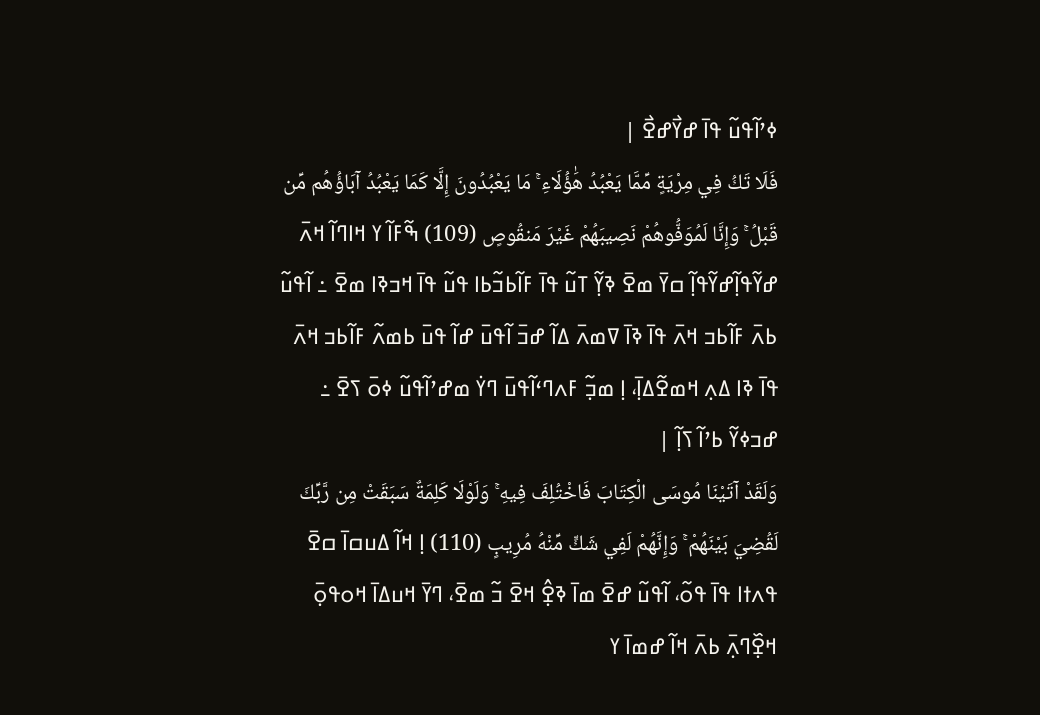ߦߴߊ߬ߟߎ߬ ߟߊ߫ ߝߌ߯ߝߐ߯ |
فَلَا تَكُ فِي مِرْيَةٍ مِّمَّا يَعْبُدُ هَٰؤُلَاءِ ۚ مَا يَعْبُدُونَ إِلَّا كَمَا يَعْبُدُ آبَاؤُهُم مِّن قَبْلُ ۚ وَإِنَّا لَمُوَفُّوهُمْ نَصِيبَهُمْ غَيْرَ مَنقُوصٍ (109) ߒ߬ߓߊ߬ ߌ ߞߊߣߊ߬ ߞߍ߫ ߝߌ߬ߟߊ߲߬ߝߌ߬ߟߊ߲߬ ߛߌ߫ ߘߐ߫ ߢߌ߲߬ ߠߎ߬ ߟߊ߫ ߓߊ߬ߕߏ߬ߕߊ ߟߎ߬ ߟߊ߫ ߞߏߢߊ ߘߐ߫ ߸ ߊ߬ߟߎ߬ ߕߍ߫ ߓߊ߬ߕߏ ߞߍ߫ ߟߊ߫ ߢߊ߫ ߜߘߍ߫ ߡߊ߬ ߝߏ߫ ߊ߬ߟߎ߫ ߝߊ߬ ߟߎ߫ ߕߘߍ߬ ߓߊ߬ߕߏ ߞߍ߫ ߟߊ߫ ߢߊ ߡߍ߲ ߞߘߐ߬ߡߊ߲߫، ߊ߲ ߘߏ߲߬ ߓߍߣߵߊ߬ߟߎ߫ ߣߌ߭ ߘߝߴߊ߬ߟߎ߬ ߦߋ߫ ߖߐ߫ ߸ ߝߏߦߌ߬ ߕߴߊ߬ ߖߊ߲߬ |
وَلَقَدْ آتَيْنَا مُوسَى الْكِتَابَ فَاخْتُلِفَ فِيهِ ۚ وَلَوْلَا كَلِمَةٌ سَبَقَتْ مِن رَّبِّكَ لَقُضِيَ بَيْنَهُمْ ۚ وَإِنَّهُمْ لَفِي شَكٍّ مِّنْهُ مُرِيبٍ (110) ߊ߲ ߞߊ߬ ߡߎߛߊ߫ ߛߐ߫ ߟߍߙߊ ߟߊ߫ ߟߋ߬، ߊ߬ߟߎ߬ ߝߐ߫ ߘߊ߫ ߢߐ߲߮ ߞߐ߫ ߏ߬ ߘߐ߫، ߣߌ߫ ߞߎߡߊ߫ ߞߋߟߋ߲߫ ߞߐ߲߰ߣߍ߲߫ ߕߍ߫ ߞߊ߬ ߝߘߊ߫ ߌ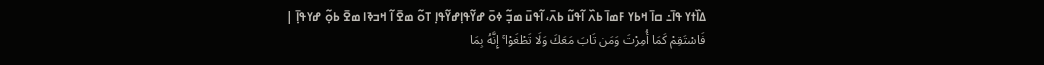ߡߊ߰ߙߌ ߟߊ߫߸ ߛߊ߫ ߞߕߌ ߓߘߊ߫ ߕߍ߰ ߊ߬ߟߎ߬ ߕߍ߫، ߊ߬ߟߎ߫ ߘߏ߲߬ ߦߋ߫ ߝߌ߬ߟߊ߲ߝߌ߬ߟߊ߲ ߠߋ߬ ߘߐ߫ ߊ߬ ߞߏߢߊ ߘߐ߫ ߕߋ߲߬ ߝߌߟߊ߲߫ |
فَاسْتَقِمْ كَمَا أُمِرْتَ وَمَن تَابَ مَعَكَ وَلَا تَطْغَوْا ۚ إِنَّهُ بِمَا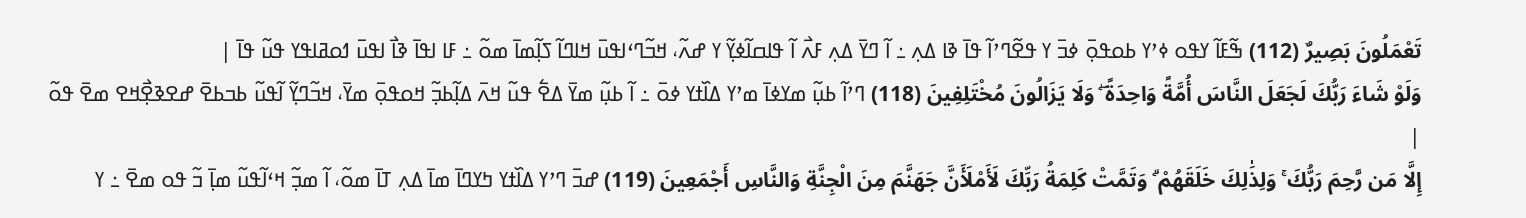تَعْمَلُونَ بَصِيرٌ (112) ߒ߬ߓߊ߬ ߌߟߋ ߦߴߌ ߕߋߟߋ߲߫ ߦߏ߫ ߌ ߟߐ߬ߣߴߊ߬ ߟߊ߫ ߢߊ ߡߍ߲ ߸ ߊ߬ ߣߌ߫ ߡߍ߲ ߓߍ߯ ߊ߬ ߟߊߛߊ߬ߦߌ߲߬ ߌ ߝߍ߬، ߞߏ߬ߣߵߊߟߎ߫ ߞߊߣߊ߬ ߖߊ߲߬ߘߊ߫ ߘߋ߬ ߸ ߓߊ ߊߟߊ߫ ߢߊ߯ ߊߟߎ߫ ߗߋߥߊߟߌ ߟߎ߬ ߟߊ߫ |
وَلَوْ شَاءَ رَبُّكَ لَجَعَلَ النَّاسَ أُمَّةً وَاحِدَةً ۖ وَلَا يَزَالُونَ مُخْتَلِفِينَ (118) ߣߴߊ߬ ߕߎ߲߬ ߘߌߦߊ߫ ߘߴߌ ߡߊ߰ߙߌ ߦߋ߫ ߸ ߊ߬ ߕߎ߲߬ ߘߌ߫ ߡߐ߱ ߟߎ߬ ߞߍ߫ ߡߊ߲߬ߕߏ߲߬ ߞߋߟߋ߲߫ ߘߌ߫، ߞߏ߬ߣߌ߲߬ ߊ߬ߟߎ߬ ߕߏߕߐ߫ ߝߐߢߐ߲߯ߞߐ ߘߐ߫ ߟߋ߬ |
إِلَّا مَن رَّحِمَ رَبُّكَ ۚ وَلِذَٰلِكَ خَلَقَهُمْ ۗ وَتَمَّتْ كَلِمَةُ رَبِّكَ لَأَمْلَأَنَّ جَهَنَّمَ مِنَ الْجِنَّةِ وَالنَّاسِ أَجْمَعِينَ (119) ߝߏ߫ ߣߴߌ ߡߊ߰ߙߌ ߤߌߣߊ߫ ߘߊ߫ ߡߍ߲ ߠߊ߫ ߘߋ߬، ߊ߬ ߘߏ߲߬ ߞߵߊ߬ߟߎ߬ ߘߊ߲߫ ߏ߬ ߟߋ ߘߐ߫ ߸ ߌ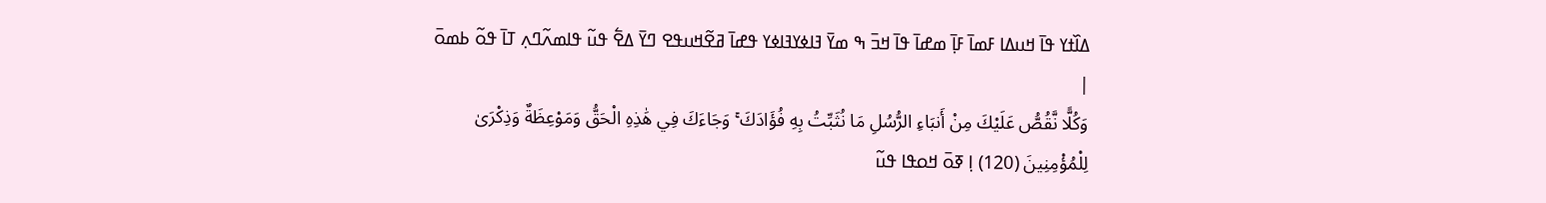ߡߊ߰ߙߌ ߟߊ߫ ߞߎߡߊ ߓߘߊ߫ ߓߊ߲߫ ߘߝߊ߫ ߟߊ߫ ߞߏ߫ ߒ ߘߌ߫ ߔߊߦߌߔߊߦߌ ߟߝߊ߫ ߥߐ߬ߞߎߟߐ ߣߌ߫ ߡߐ߱ ߟߎ߬ ߟߊߘߍ߬ߣߍ߲ ߠߊ߫ ߟߋ߬ ߕߘߋ߫ |
وَكُلًّا نَّقُصُّ عَلَيْكَ مِنْ أَنبَاءِ الرُّسُلِ مَا نُثَبِّتُ بِهِ فُؤَادَكَ ۚ وَجَاءَكَ فِي هَٰذِهِ الْحَقُّ وَمَوْعِظَةٌ وَذِكْرَىٰ لِلْمُؤْمِنِينَ (120) ߊ߲ ߧߋ߫ ߞߋߟߊ ߟߎ߬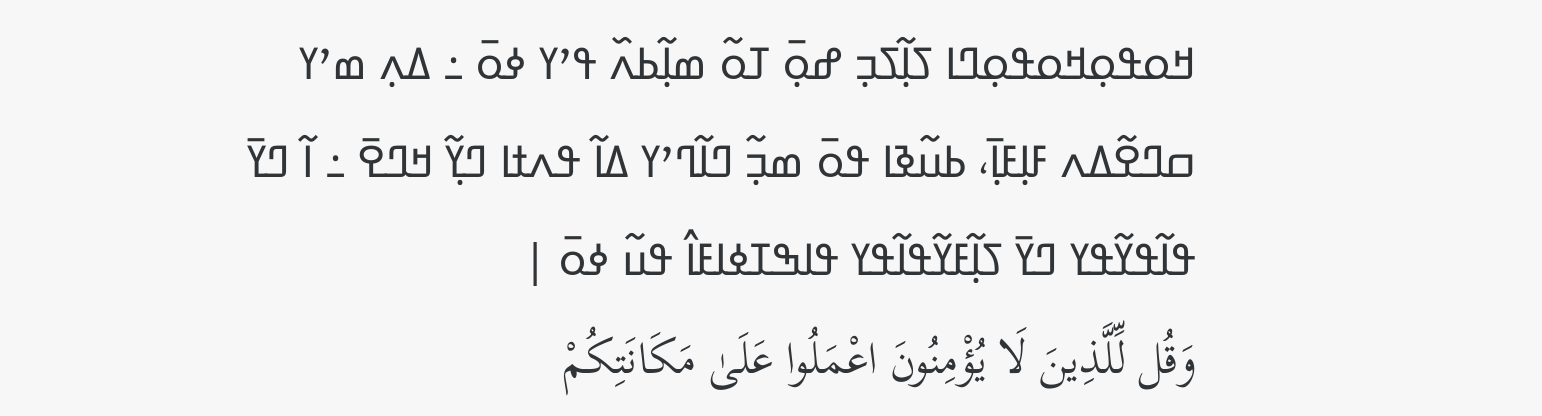ߞߋߟߋ߲ߞߋߟߋ߲ߣߊ ߖߊ߲߬ߖߏ߲ ߝߋ߲߫ ߠߋ߬ ߘߊ߲߬ߕߍ߰ ߟߴߌ ߦߋ߫ ߸ ߡߍ߲ ߘߴߌ ߛߣߐ߬ߡߍ ߓߊ߲ߓߊ߲߫، ߕߎ߬ߢߊ ߟߋ߫ ߘߏ߲߬ ߣߊ߬ߣߴߌ ߡߊ߬ ߟߍߙߊ ߣߌ߲߬ ߞߣߐ߫ ߸ ߊ߬ ߣߌ߫ ߟߊ߬ߟߌ߬ߟߌ ߣߌ߫ ߖߊ߲߬ߓߌ߬ߟߊ߬ߟߌ ߟߊߒߠߦߊߓߊ߮ ߟߎ߬ ߦߋ߫ |
وَقُل لِّلَّذِينَ لَا يُؤْمِنُونَ اعْمَلُوا عَلَىٰ مَكَانَتِكُمْ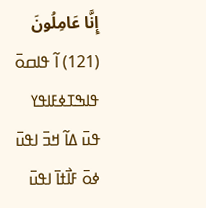إِنَّا عَامِلُونَ (121) ߊ߬ ߟߊߛߋ߫ ߟߊߒߠߦߓߊߟߌ ߟߎ߫ ߡߊ߬ ߞߏ߫ ߊߟߎ߫ ߦߋ߫ ߓߊ߯ߙߊ߫ ߊߟߎ߫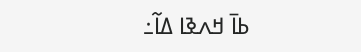ߕߊ߫ ߞߍߢߊ ߡߊ߬߸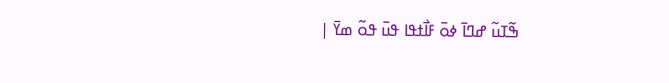ߒ߬ߠߎ߬ ߝߣߊ߫ ߦߋ߫ ߓߊ߯ߙߟߊ ߟߎ߫ ߟߋ߬ ߘߌ߫ |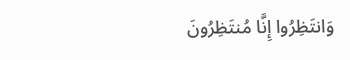وَانتَظِرُوا إِنَّا مُنتَظِرُونَ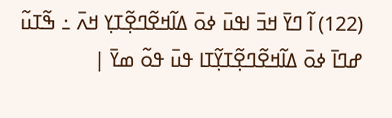(122) ߊ߬ ߣߌ߫ ߞߏ߫ ߊߟߎ߫ ߦߋ߫ ߡߊ߬ߞߐ߬ߣߐ߲߬ߠߌ߲ ߞߍ߫ ߸ ߒ߬ߠߎ߬ ߝߣߊ߫ ߦߋ߫ ߡߊ߬ߞߐ߬ߣߐ߲߬ߠߌ߲߬ߠߊ ߟߎ߫ ߟߋ߬ ߘߌ߫ |